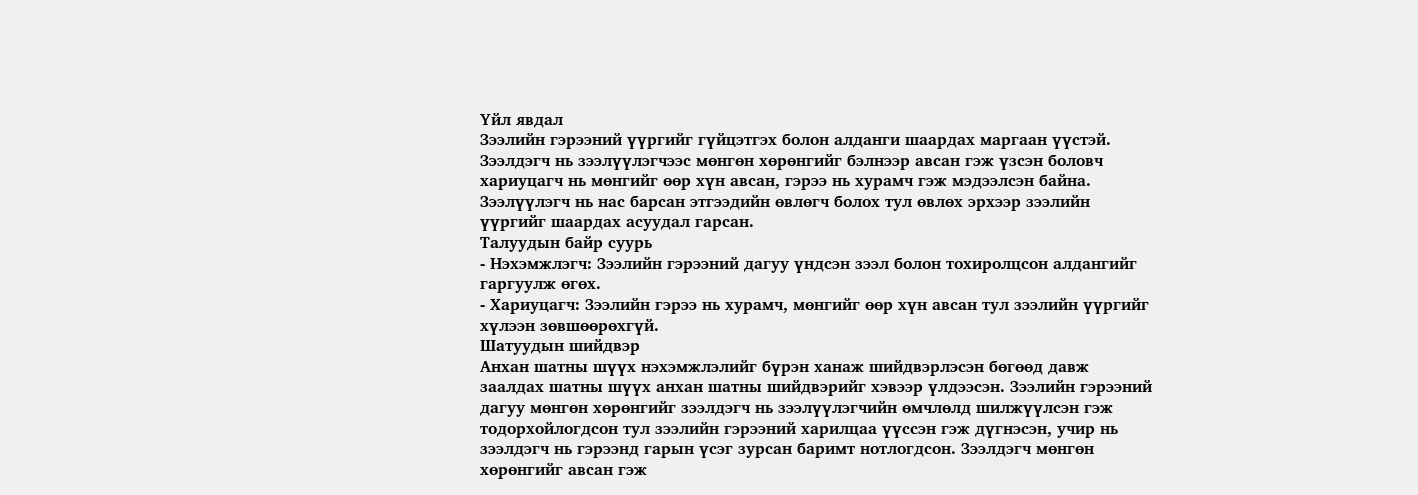Үйл явдал
Зээлийн гэрээний үүргийг гүйцэтгэх болон алданги шаардах маргаан үүстэй. Зээлдэгч нь зээлүүлэгчээс мөнгөн хөрөнгийг бэлнээр авсан гэж үзсэн боловч хариуцагч нь мөнгийг өөр хүн авсан, гэрээ нь хурамч гэж мэдээлсэн байна. Зээлүүлэгч нь нас барсан этгээдийн өвлөгч болох тул өвлөх эрхээр зээлийн үүргийг шаардах асуудал гарсан.
Талуудын байр суурь
- Нэхэмжлэгч: Зээлийн гэрээний дагуу үндсэн зээл болон тохиролцсон алдангийг гаргуулж өгөх.
- Хариуцагч: Зээлийн гэрээ нь хурамч, мөнгийг өөр хүн авсан тул зээлийн үүргийг хүлээн зөвшөөрөхгүй.
Шатуудын шийдвэр
Анхан шатны шүүх нэхэмжлэлийг бүрэн ханаж шийдвэрлэсэн бөгөөд давж заалдах шатны шүүх анхан шатны шийдвэрийг хэвээр үлдээсэн. Зээлийн гэрээний дагуу мөнгөн хөрөнгийг зээлдэгч нь зээлүүлэгчийн өмчлөлд шилжүүлсэн гэж тодорхойлогдсон тул зээлийн гэрээний харилцаа үүссэн гэж дүгнэсэн, учир нь зээлдэгч нь гэрээнд гарын үсэг зурсан баримт нотлогдсон. Зээлдэгч мөнгөн хөрөнгийг авсан гэж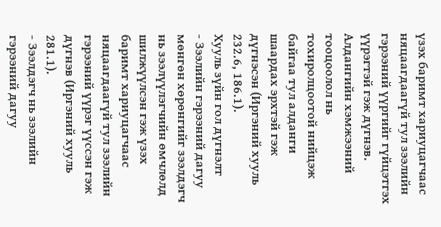үзэх баримт хариуцагчаас няцаагдаагүй тул зээлийн гэрээний үүргийг гүйцэтгэх үүрэгтэй гэж дүгнэв. Алдангийн хэмжээний тооцоолол нь тохиролцоотой нийцэж байгаа тул алданги шаардах эрхтэй гэж дүгнэсэн (Иргэний хууль 232.6, 186.1).
Хууль зүйн гол дүгнэлт
- Зээлийн гэрээний дагуу мөнгөн хөрөнгийг зээлдэгч нь зээлүүлэгчийн өмчлөлд шилжүүлсэн гэж үзэх баримт хариуцагчаас няцаагдаагүй тул зээлийн гэрээний үүрэг үүссэн гэж дүгнэв (Иргэний хууль 281.1).
- Зээлдэгч нь зээлийн гэрээний дагуу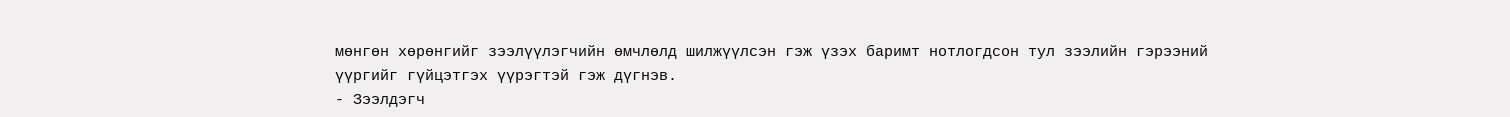мөнгөн хөрөнгийг зээлүүлэгчийн өмчлөлд шилжүүлсэн гэж үзэх баримт нотлогдсон тул зээлийн гэрээний үүргийг гүйцэтгэх үүрэгтэй гэж дүгнэв.
- Зээлдэгч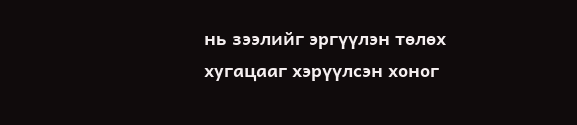нь зээлийг эргүүлэн төлөх хугацааг хэрүүлсэн хоног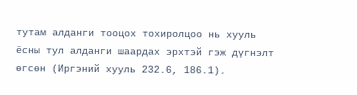тутам алданги тооцох тохиролцоо нь хууль ёсны тул алданги шаардах эрхтэй гэж дүгнэлт өгсөн (Иргэний хууль 232.6, 186.1).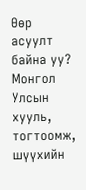Өөр асуулт байна уу?
Монгол Улсын хууль, тогтоомж, шүүхийн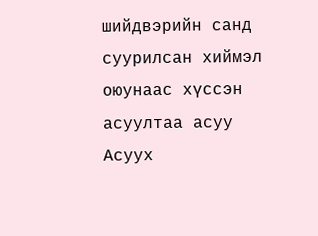шийдвэрийн санд суурилсан хиймэл оюунаас хүссэн асуултаа асуу
Асуух